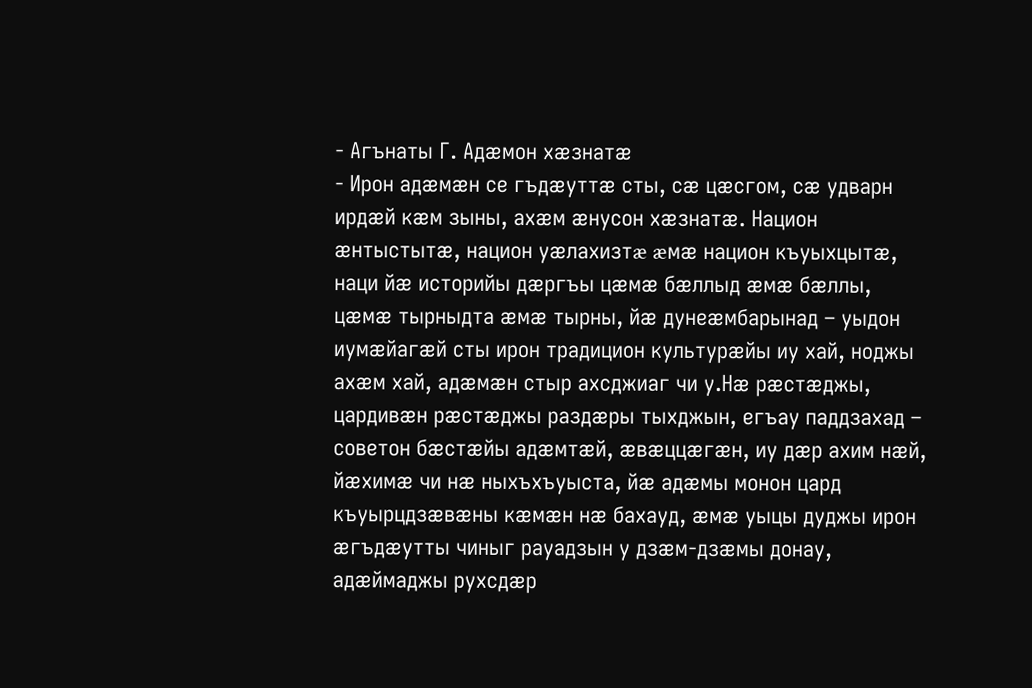- Агънаты Г. Адæмон хæзнатæ
- Ирон адæмæн се гъдæуттæ сты, сæ цæсгом, сæ удварн ирдæй кæм зыны, ахæм æнусон хæзнатæ. Национ æнтыстытæ, национ уæлахизтæ æмæ национ къуыхцытæ, наци йæ историйы дæргъы цæмæ бæллыд æмæ бæллы, цæмæ тырныдта æмæ тырны, йæ дунеæмбарынад – уыдон иумæйагæй сты ирон традицион культурæйы иу хай, ноджы ахæм хай, адæмæн стыр ахсджиаг чи у.Нæ рæстæджы, цардивæн рæстæджы раздæры тыхджын, егъау паддзахад – советон бæстæйы адæмтæй, æвæццæгæн, иу дæр ахим нæй, йæхимæ чи нæ ныхъхъуыста, йæ адæмы монон цард къуырцдзæвæны кæмæн нæ бахауд, æмæ уыцы дуджы ирон æгъдæутты чиныг рауадзын у дзæм-дзæмы донау, адæймаджы рухсдæр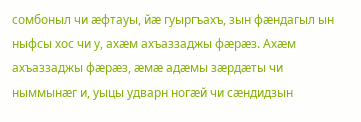сомбоныл чи æфтауы, йæ гуыргъахъ, зын фæндагыл ын ныфсы хос чи у, ахæм ахъаззаджы фæрæз. Ахæм ахъаззаджы фæрæз, æмæ адæмы зæрдæты чи ныммынæг и, уыцы удварн ногæй чи сæндидзын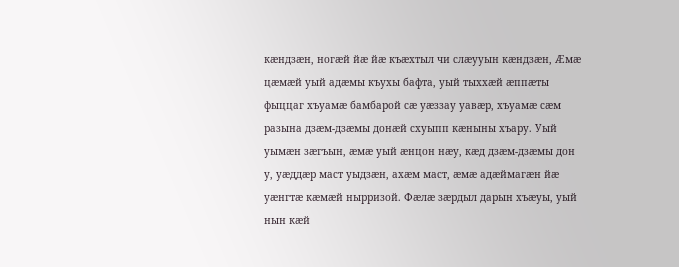кæндзæн, ногæй йæ йæ къæхтыл чи слæууын кæндзæн, Æмæ цæмæй уый адæмы къухы бафта, уый тыххæй æппæты фыццаг хъуамæ бамбарой сæ уæззау уавæр, хъуамæ сæм разына дзæм-дзæмы донæй схуыпп кæныны хъару. Уый уымæн зæгъын, æмæ уый æнцон нæу, кæд дзæм-дзæмы дон у, уæддæр маст уыдзæн, ахæм маст, æмæ адæймагæн йæ уæнгтæ кæмæй нырризой. Фæлæ зæрдыл дарын хъæуы, уый нын кæй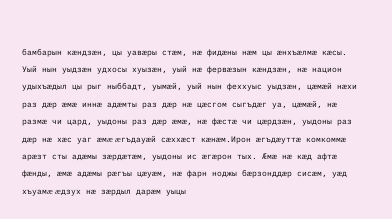бамбарын кæндзæн, цы уавæры стæм, нæ фидæны нæм цы æнхъæлмæ кæсы. Уый нын уыдзæн удхосы хуызæн, уый нæ фервæзын кæндзæн, нæ национ удыхъæдыл цы рыг ныббадт, уымæй, уый нын феххуыс уыдзæн, цæмæй нæхи раз дæр æмæ иннæ адæмты раз дæр нæ цæсгом сыгъдæг уа, цæмæй, нæ размæ чи цард, уыдоны раз дæр æмæ, нæ фæстæ чи цæрдзæн, уыдоны раз дæр нæ хæс уаг æмæ æгъдауæй сæххæст кæнæм.Ирон æгъдæуттæ комкоммæ арæзт сты адæмы зæрдæтæм, уыдоны ис æгæрон тых. Æмæ нæ кæд афтæ фæнды, æмæ адæмы рæгъы цæуæм, нæ фарн ноджы бæрзонддæр сисæм, уæд хъуамæ æдзух нæ зæрдыл дарæм уыцы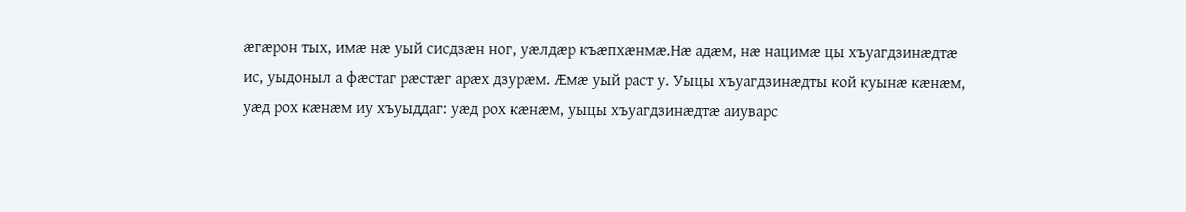æгæрон тых, имæ нæ уый сисдзæн ног, уæлдæр къæпхæнмæ.Нæ адæм, нæ нацимæ цы хъуагдзинæдтæ ис, уыдоныл а фæстаг рæстæг арæх дзурæм. Æмæ уый раст у. Уыцы хъуагдзинæдты кой куынæ кæнæм, уæд рох кæнæм иу хъуыддаг: уæд рох кæнæм, уыцы хъуагдзинæдтæ аиуварс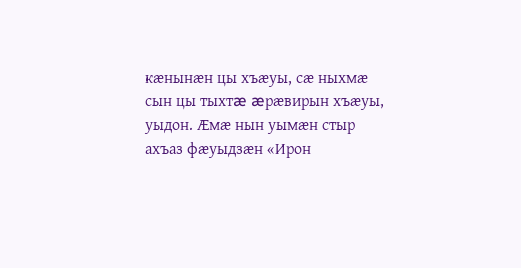кæнынæн цы хъæуы, сæ ныхмæ сын цы тыхтæ æрæвирын хъæуы, уыдон. Æмæ нын уымæн стыр ахъаз фæуыдзæн «Ирон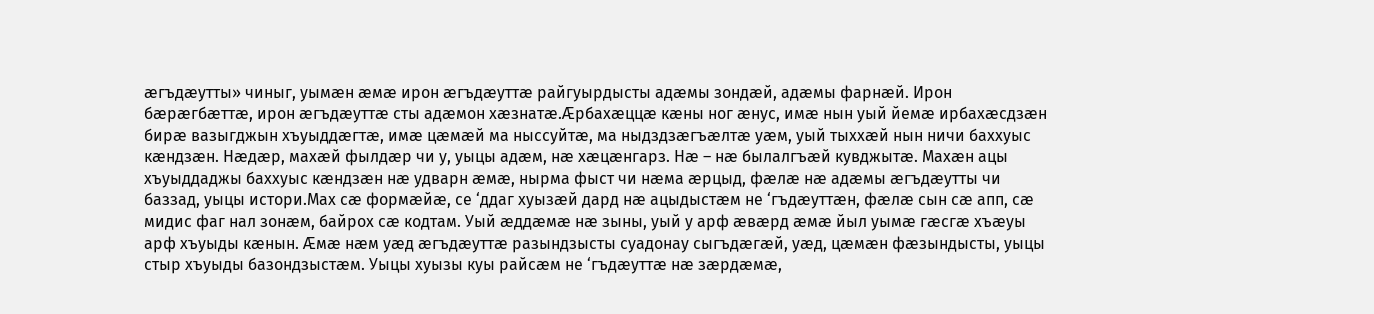æгъдæутты» чиныг, уымæн æмæ ирон æгъдæуттæ райгуырдысты адæмы зондæй, адæмы фарнæй. Ирон бæрæгбæттæ, ирон æгъдæуттæ сты адæмон хæзнатæ.Æрбахæццæ кæны ног æнус, имæ нын уый йемæ ирбахæсдзæн бирæ вазыгджын хъуыддæгтæ, имæ цæмæй ма ныссуйтæ, ма ныдздзæгъæлтæ уæм, уый тыххæй нын ничи баххуыс кæндзæн. Нæдæр, махæй фылдæр чи у, уыцы адæм, нæ хæцæнгарз. Нæ – нæ былалгъæй кувджытæ. Махæн ацы хъуыддаджы баххуыс кæндзæн нæ удварн æмæ, нырма фыст чи нæма æрцыд, фæлæ нæ адæмы æгъдæутты чи баззад, уыцы истори.Мах сæ формæйæ, се ‘ддаг хуызæй дард нæ ацыдыстæм не ‘гъдæуттæн, фæлæ сын сæ апп, сæ мидис фаг нал зонæм, байрох сæ кодтам. Уый æддæмæ нæ зыны, уый у арф æвæрд æмæ йыл уымæ гæсгæ хъæуы арф хъуыды кæнын. Æмæ нæм уæд æгъдæуттæ разындзысты суадонау сыгъдæгæй, уæд, цæмæн фæзындысты, уыцы стыр хъуыды базондзыстæм. Уыцы хуызы куы райсæм не ‘гъдæуттæ нæ зæрдæмæ,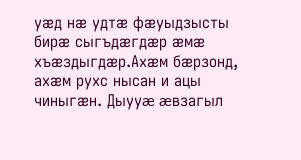уæд нæ удтæ фæуыдзысты бирæ сыгъдæгдæр æмæ хъæздыгдæр.Ахæм бæрзонд, ахæм рухс нысан и ацы чиныгæн. Дыууæ æвзагыл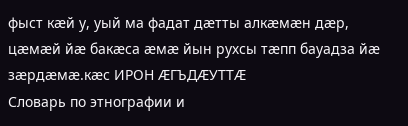фыст кæй у, уый ма фадат дæтты алкæмæн дæр, цæмæй йæ бакæса æмæ йын рухсы тæпп бауадза йæ зæрдæмæ.кæс ИРОН ÆГЪДÆУТТÆ
Словарь по этнографии и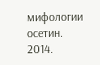мифологии осетин. 2014.